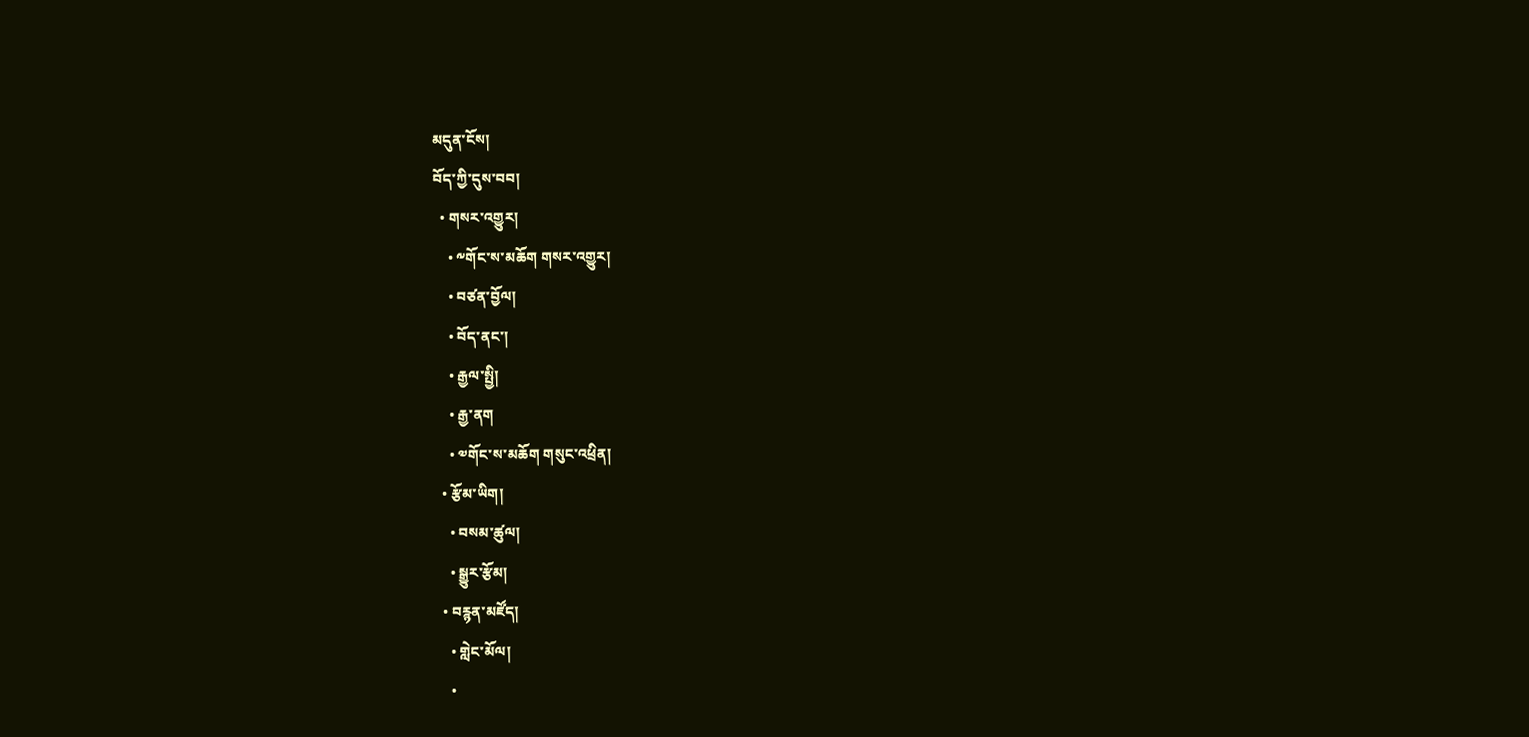མདུན་ངོས།
བོད་ཀྱི་དུས་བབ།
  • གསར་འགྱུར།
    • ༸གོང་ས་མཆོག གསར་འགྱུར།
    • བཙན་བྱོལ།
    • བོད་ནང་།
    • རྒྱལ་སྤྱི།
    • རྒྱ་ནག
    • ༧གོང་ས་མཆོག གསུང་འཕྲིན།
  • རྩོམ་ཡིག།
    • བསམ་ཚུལ།
    • སྒྱུར་རྩོམ།
  • བརྙན་མཛོད།
    • གླེང་མོལ།
    •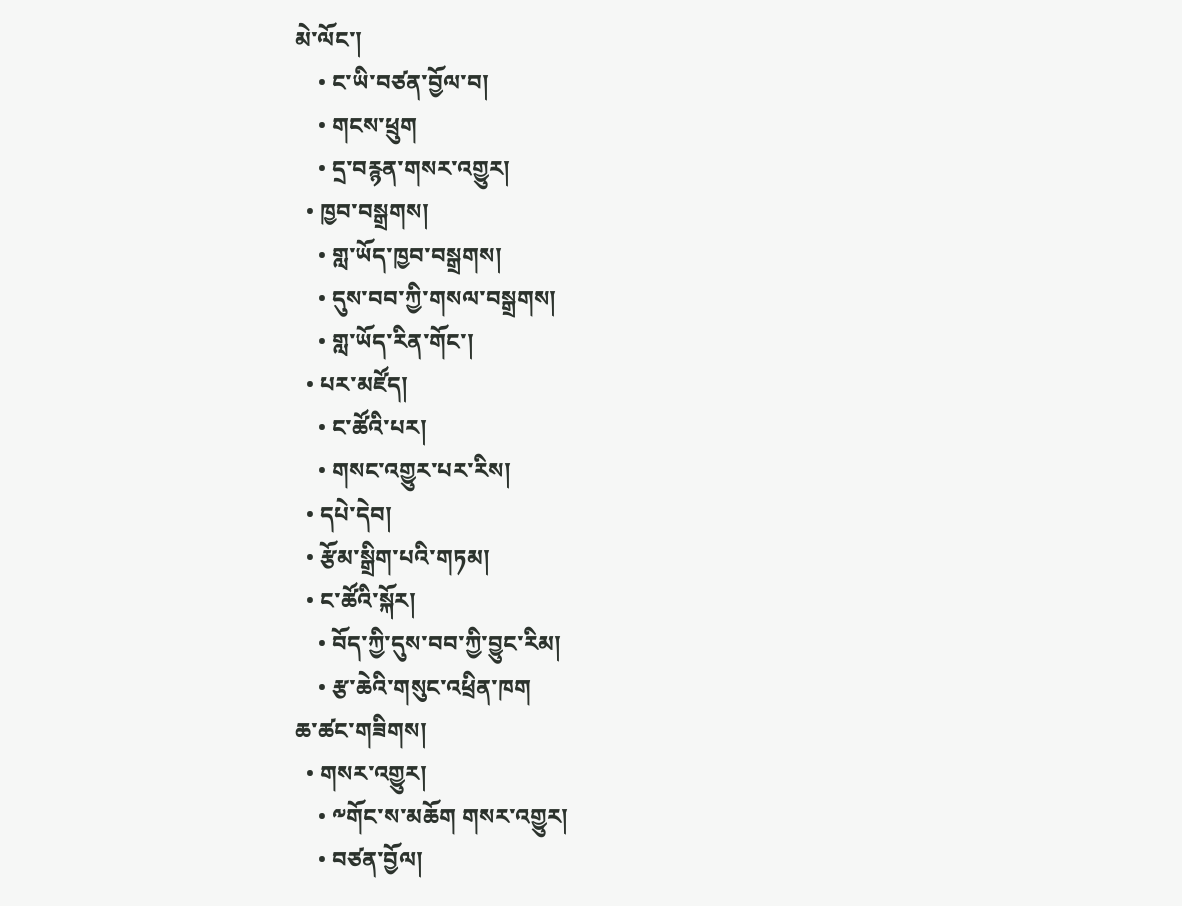མེ་ལོང་།
    • ང་ཡི་བཙན་བྱོལ་བ།
    • གངས་ཕྲུག
    • དྲ་བརྙན་གསར་འགྱུར།
  • ཁྱབ་བསྒྲགས།
    • གླ་ཡོད་ཁྱབ་བསྒྲགས།
    • དུས་བབ་ཀྱི་གསལ་བསྒྲགས།
    • གླ་ཡོད་རིན་གོང་།
  • པར་མཛོད།
    • ང་ཚོའི་པར།
    • གསང་འགྱུར་པར་རིས།
  • དཔེ་དེབ།
  • རྩོམ་སྒྲིག་པའི་གཏམ།
  • ང་ཚོའི་སྐོར།
    • བོད་ཀྱི་དུས་བབ་ཀྱི་བྱུང་རིམ།
    • རྩ་ཆེའི་གསུང་འཕྲིན་ཁག
ཆ་ཚང་གཟིགས།
  • གསར་འགྱུར།
    • ༸གོང་ས་མཆོག གསར་འགྱུར།
    • བཙན་བྱོལ།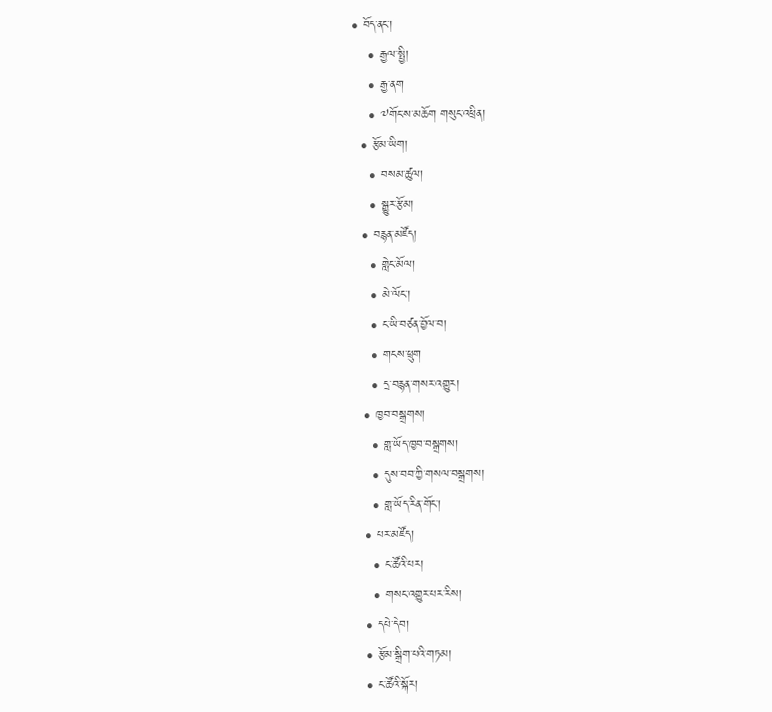• བོད་ནང་།
    • རྒྱལ་སྤྱི།
    • རྒྱ་ནག
    • ༧གོང་ས་མཆོག གསུང་འཕྲིན།
  • རྩོམ་ཡིག།
    • བསམ་ཚུལ།
    • སྒྱུར་རྩོམ།
  • བརྙན་མཛོད།
    • གླེང་མོལ།
    • མེ་ལོང་།
    • ང་ཡི་བཙན་བྱོལ་བ།
    • གངས་ཕྲུག
    • དྲ་བརྙན་གསར་འགྱུར།
  • ཁྱབ་བསྒྲགས།
    • གླ་ཡོད་ཁྱབ་བསྒྲགས།
    • དུས་བབ་ཀྱི་གསལ་བསྒྲགས།
    • གླ་ཡོད་རིན་གོང་།
  • པར་མཛོད།
    • ང་ཚོའི་པར།
    • གསང་འགྱུར་པར་རིས།
  • དཔེ་དེབ།
  • རྩོམ་སྒྲིག་པའི་གཏམ།
  • ང་ཚོའི་སྐོར།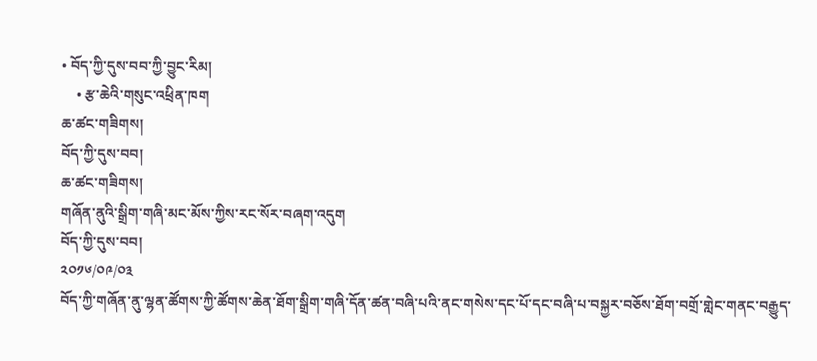• བོད་ཀྱི་དུས་བབ་ཀྱི་བྱུང་རིམ།
    • རྩ་ཆེའི་གསུང་འཕྲིན་ཁག
ཆ་ཚང་གཟིགས།
བོད་ཀྱི་དུས་བབ།
ཆ་ཚང་གཟིགས།
གཞོན་ནུའི་སྒྲིག་གཞི་མང་མོས་ཀྱིས་རང་སོར་བཞག་འདུག
བོད་ཀྱི་དུས་བབ།
༢༠༡༦/༠༩/༠༣
བོད་ཀྱི་གཞོན་ནུ་ལྷན་ཚོགས་ཀྱི་ཚོགས་ཆེན་ཐོག་སྒྲིག་གཞི་དོན་ཚན་བཞི་པའི་ནང་གསེས་དང་པོ་དང་བཞི་པ་བསྐྱར་བཅོས་ཐོག་བགྲོ་གླེང་གནང་བརྒྱུད་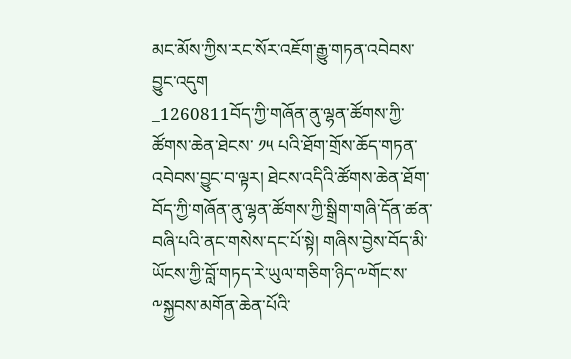མང་མོས་ཀྱིས་རང་སོར་འཇོག་རྒྱུ་གཏན་འབེབས་བྱུང་འདུག
_1260811བོད་ཀྱི་གཞོན་ནུ་ལྷན་ཚོགས་ཀྱི་ཚོགས་ཆེན་ཐེངས་ ༡༥ པའི་ཐོག་གྲོས་ཆོད་གཏན་འབེབས་བྱུང་བ་ལྟར། ཐེངས་འདིའི་ཚོགས་ཆེན་ཐོག་བོད་ཀྱི་གཞོན་ནུ་ལྷན་ཚོགས་ཀྱི་སྒྲིག་གཞི་དོན་ཚན་བཞི་པའི་ནང་གསེས་དང་པོ་སྟེ། གཞིས་བྱེས་བོད་མི་ཡོངས་ཀྱི་བློ་གཏད་རེ་ཡུལ་གཅིག་ཉིད་༸གོང་ས་༸སྐྱབས་མགོན་ཆེན་པོའི་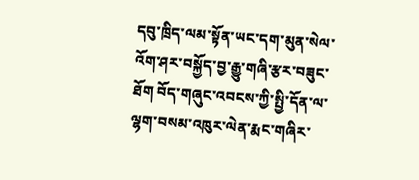དབུ་ཁྲིད་ལམ་སྟོན་ཡང་དག་མུན་སེལ་འོག་ཤར་བསྐྱོད་བྱ་རྒྱུ་གཞི་རྩར་བཟུང་ཐོག བོད་གཞུང་འབངས་ཀྱི་སྤྱི་དོན་ལ་ལྷག་བསམ་འཁུར་ལེན་རྨང་གཞིར་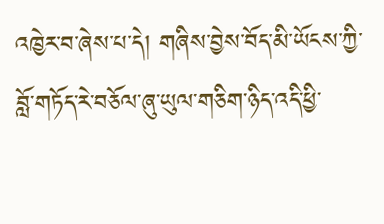འཁྱེར་བ་ཞེས་པ་དེ། གཞིས་བྱེས་བོད་མི་ཡོངས་ཀྱི་བློ་གཏོད་རེ་བཅོལ་ཞུ་ཡུལ་གཅིག་ཉིད་འདི་ཕྱི་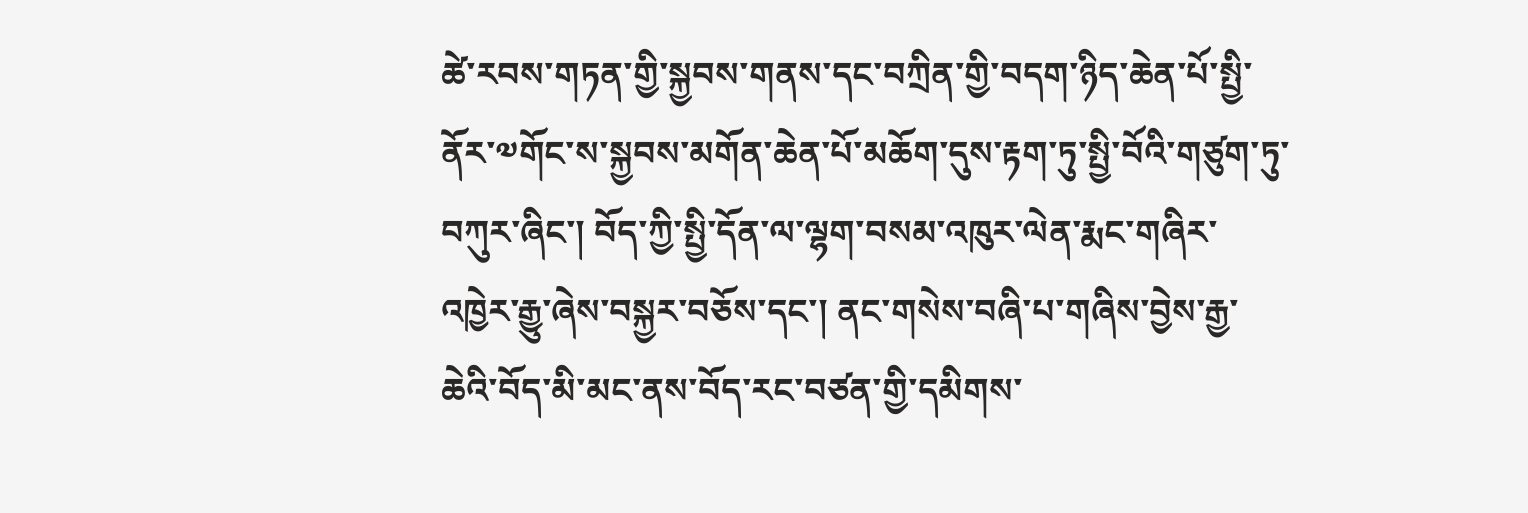ཚེ་རབས་གཏན་གྱི་སྐྱབས་གནས་དང་བཀྲིན་གྱི་བདག་ཉིད་ཆེན་པོ་སྤྱི་ནོར་༧གོང་ས་སྐྱབས་མགོན་ཆེན་པོ་མཆོག་དུས་རྟག་ཏུ་སྤྱི་བོའི་གཙུག་ཏུ་བཀུར་ཞིང་། བོད་ཀྱི་སྤྱི་དོན་ལ་ལྷག་བསམ་འཁུར་ལེན་རྨང་གཞིར་འཁྱེར་རྒྱུ་ཞེས་བསྐྱར་བཅོས་དང་། ནང་གསེས་བཞི་པ་གཞིས་བྱེས་རྒྱ་ཆེའི་བོད་མི་མང་ནས་བོད་རང་བཙན་གྱི་དམིགས་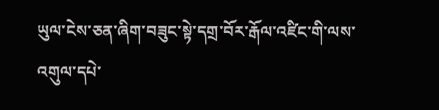ཡུལ་ངེས་ཅན་ཞིག་བཟུང་སྟེ་དགྲ་བོར་རྒོལ་འཛིང་གི་ལས་འགུལ་དཔེ་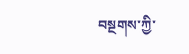བསྔགས་ཀྱི་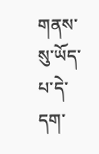གནས་སུ་ཡོད་པ་དེ་དག་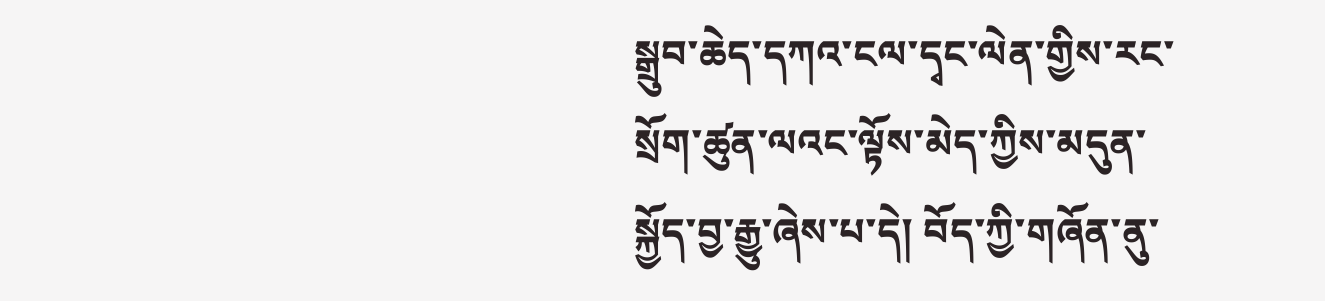སྒྲུབ་ཆེད་དཀའ་ངལ་དྭང་ལེན་གྱིས་རང་སྲོག་ཚུན་ལའང་ལྟོས་མེད་ཀྱིས་མདུན་སྐྱོད་བྱ་རྒྱུ་ཞེས་པ་དེ། བོད་ཀྱི་གཞོན་ནུ་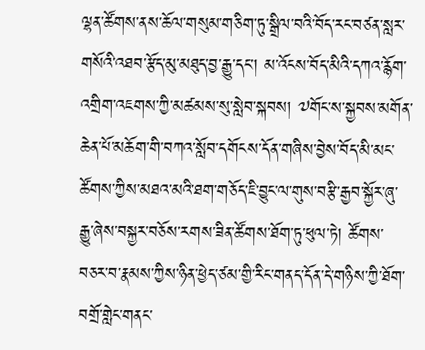ལྷན་ཚོགས་ནས་ཆོལ་གསུམ་གཅིག་ཏུ་སྒྲིལ་བའི་བོད་རང་བཙན་སླར་གསོའི་འཐབ་རྩོད་མུ་མཐུད་བྱ་རྒྱུ་དང་། མ་འོངས་བོད་མིའི་དཀའ་རྙོག་འགྲིག་འཇགས་ཀྱི་མཚམས་སུ་སླེབ་སྐབས། ༧གོང་ས་སྐྱབས་མགོན་ཆེན་པོ་མཆོག་གི་བཀའ་སློབ་དགོངས་དོན་གཞིས་བྱེས་བོད་མི་མང་ཚོགས་ཀྱིས་མཐའ་མའི་ཐག་གཅོད་ཇི་བྱུང་ལ་གུས་བརྩི་རྒྱབ་སྐྱོར་ཞུ་རྒྱུ་ཞེས་བསྐྱར་བཅོས་རགས་ཟིན་ཚོགས་ཐོག་ཏུ་ཕུལ་ཏེ། ཚོགས་བཅར་བ་རྣམས་ཀྱིས་ཉིན་ཕྱེད་ཙམ་གྱི་རིང་གནད་དོན་དེ་གཉིས་ཀྱི་ཐོག་བགྲོ་གླེང་གནང་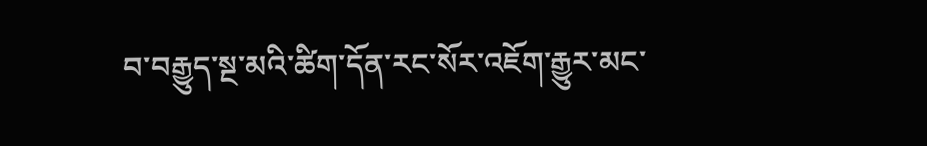བ་བརྒྱུད་སྔ་མའི་ཚིག་དོན་རང་སོར་འཇོག་རྒྱུར་མང་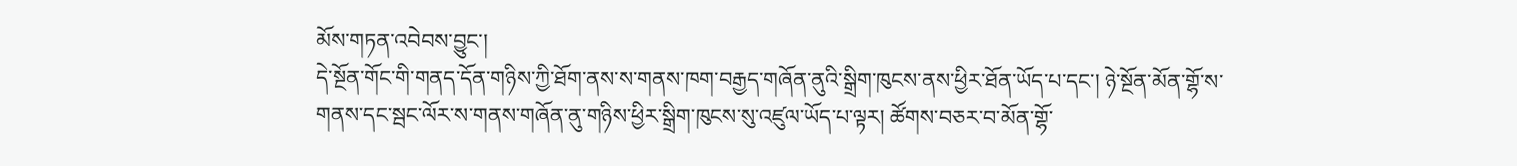མོས་གཏན་འབེབས་བྱུང་།
དེ་སྔོན་གོང་གི་གནད་དོན་གཉིས་ཀྱི་ཐོག་ནས་ས་གནས་ཁག་བརྒྱད་གཞོན་ནུའི་སྒྲིག་ཁུངས་ནས་ཕྱིར་ཐོན་ཡོད་པ་དང་། ཉེ་སྔོན་མོན་གྷོ་ས་གནས་དང་སྦང་ལོར་ས་གནས་གཞོན་ནུ་གཉིས་ཕྱིར་སྒྲིག་ཁུངས་སུ་འཛུལ་ཡོད་པ་ལྟར། ཚོགས་བཅར་བ་མོན་གྷོ་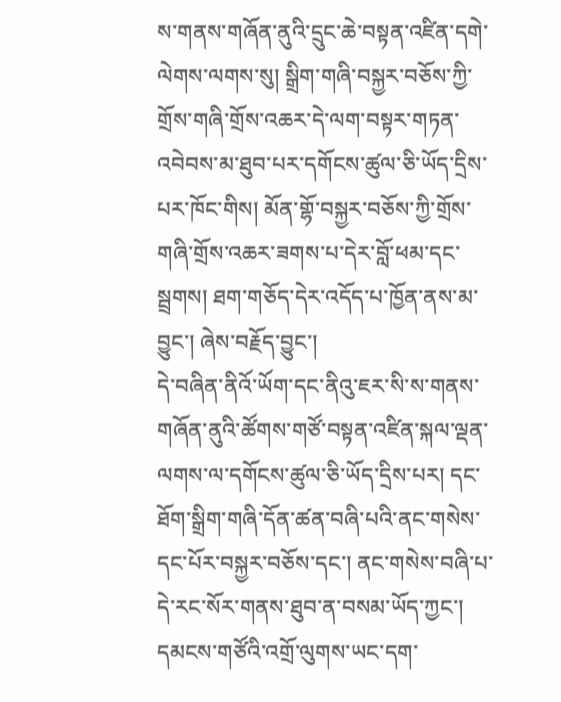ས་གནས་གཞོན་ནུའི་དྲུང་ཆེ་བསྟན་འཛིན་དགེ་ལེགས་ལགས་སུ། སྒྲིག་གཞི་བསྐྱར་བཅོས་ཀྱི་གྲོས་གཞི་གྲོས་འཆར་དེ་ལག་བསྟར་གཏན་འབེབས་མ་ཐུབ་པར་དགོངས་ཚུལ་ཅི་ཡོད་དྲིས་པར་ཁོང་གིས། མོན་གྷོ་བསྐྱར་བཅོས་ཀྱི་གྲོས་གཞི་གྲོས་འཆར་ཟགས་པ་དེར་བློ་ཕམ་དང་སྦྲགས། ཐག་གཅོད་དེར་འདོད་པ་ཁྱོན་ནས་མ་བྱུང་། ཞེས་བརྗོད་བྱུང་།
དེ་བཞིན་ནིའོ་ཡོག་དང་ནིའུ་ཇར་སི་ས་གནས་གཞོན་ནུའི་ཚོགས་གཙོ་བསྟན་འཛིན་སྐལ་ལྡན་ལགས་ལ་དགོངས་ཚུལ་ཅི་ཡོད་དྲིས་པར། དང་ཐོག་སྒྲིག་གཞི་དོན་ཚན་བཞི་པའི་ནང་གསེས་དང་པོར་བསྐྱར་བཅོས་དང་། ནང་གསེས་བཞི་པ་དེ་རང་སོར་གནས་ཐུབ་ན་བསམ་ཡོད་ཀྱང་། དམངས་གཙོའི་འགྲོ་ལུགས་ཡང་དག་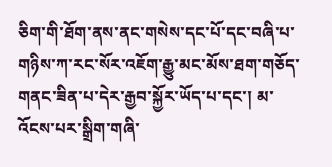ཅིག་གི་ཐོག་ནས་ནང་གསེས་དང་པོ་དང་བཞི་པ་གཉིས་ཀ་རང་སོར་འཇོག་རྒྱུ་མང་མོས་ཐག་གཅོད་གནང་ཟིན་པ་དེར་རྒྱབ་སྐྱོར་ཡོད་པ་དང་། མ་འོངས་པར་སྒྲིག་གཞི་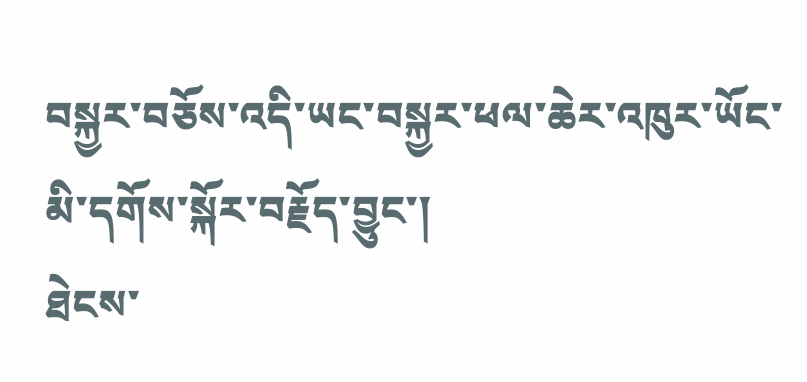བསྐྱར་བཅོས་འདི་ཡང་བསྐྱར་ཕལ་ཆེར་འཁུར་ཡོང་མི་དགོས་སྐོར་བརྗོད་བྱུང་།
ཐེངས་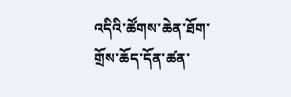འདིའི་ཚོགས་ཆེན་ཐོག་གྲོས་ཆོད་དོན་ཚན་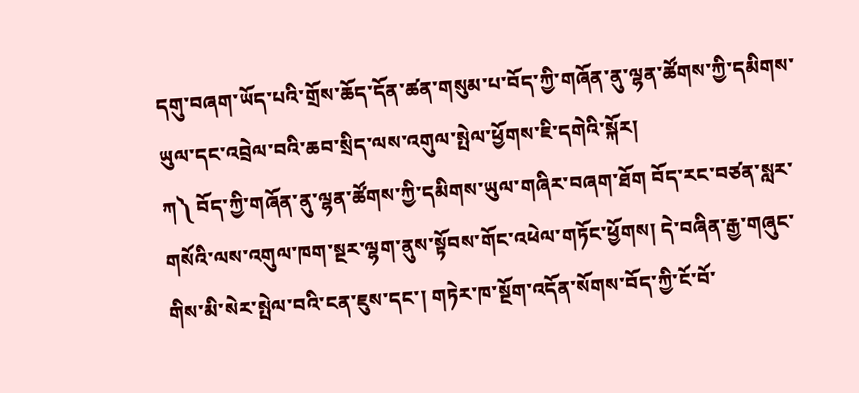དགུ་བཞག་ཡོད་པའི་གྲོས་ཆོད་དོན་ཚན་གསུམ་པ་བོད་ཀྱི་གཞོན་ནུ་ལྷན་ཚོགས་ཀྱི་དམིགས་ཡུལ་དང་འབྲེལ་བའི་ཆབ་སྲིད་ལས་འགུལ་སྤེལ་ཕྱོགས་ཇི་དགེའི་སྐོར།
ཀ༽ བོད་ཀྱི་གཞོན་ནུ་ལྷན་ཚོགས་ཀྱི་དམིགས་ཡུལ་གཞིར་བཞག་ཐོག བོད་རང་བཙན་སླར་གསོའི་ལས་འགུལ་ཁག་སྔར་ལྷག་ནུས་སྟོབས་གོང་འཕེལ་གཏོང་ཕྱོགས། དེ་བཞིན་རྒྱ་གཞུང་གིས་མི་སེར་སྤེལ་བའི་ངན་ཇུས་དང་། གཏེར་ཁ་སྔོག་འདོན་སོགས་བོད་ཀྱི་ངོ་བོ་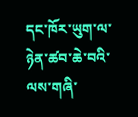དང་ཁོར་ཡུག་ལ་ཉེན་ཚབ་ཆེ་བའི་ལས་གཞི་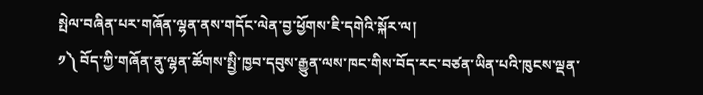སྤེལ་བཞིན་པར་གཞོན་ལྷན་ནས་གདོང་ལེན་བྱ་ཕྱོགས་ཇི་དགེའི་སྐོར་ལ།
༡༽ བོད་ཀྱི་གཞོན་ནུ་ལྷན་ཚོགས་སྤྱི་ཁྱབ་དབུས་རྒྱུན་ལས་ཁང་གིས་བོད་རང་བཙན་ཡིན་པའི་ཁུངས་ལྡན་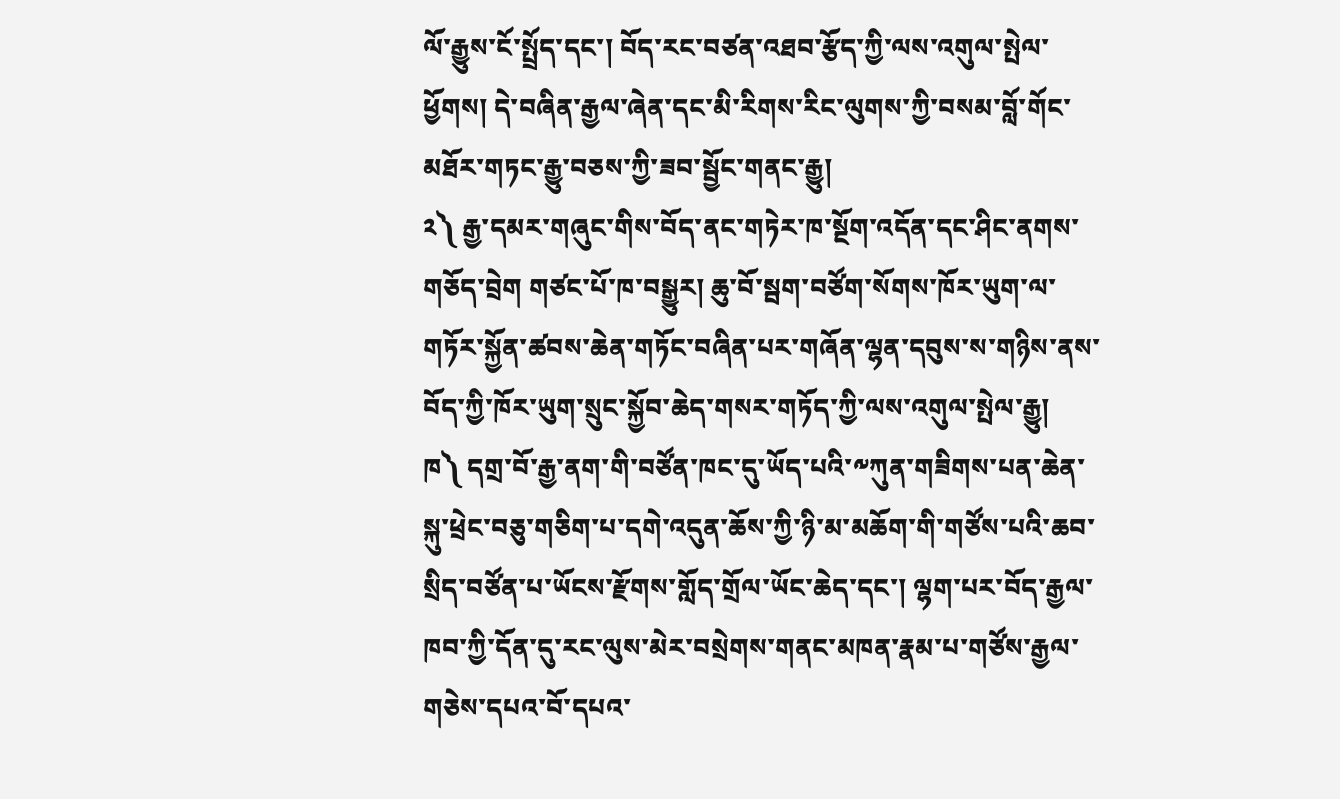ལོ་རྒྱུས་ངོ་སྤྲོད་དང་། བོད་རང་བཙན་འཐབ་རྩོད་ཀྱི་ལས་འགུལ་སྤེལ་ཕྱོགས། དེ་བཞིན་རྒྱལ་ཞེན་དང་མི་རིགས་རིང་ལུགས་ཀྱི་བསམ་བློ་གོང་མཐོར་གཏང་རྒྱུ་བཅས་ཀྱི་ཟབ་སྦྱོང་གནང་རྒྱུ།
༢༽ རྒྱ་དམར་གཞུང་གིས་བོད་ནང་གཏེར་ཁ་སྔོག་འདོན་དང་ཤིང་ནགས་གཅོད་བྲེག གཙང་པོ་ཁ་བསྒྱུར། ཆུ་བོ་སྦག་བཙོག་སོགས་ཁོར་ཡུག་ལ་གཏོར་སྐྱོན་ཚབས་ཆེན་གཏོང་བཞིན་པར་གཞོན་ལྷན་དབུས་ས་གཉིས་ནས་བོད་ཀྱི་ཁོར་ཡུག་སྲུང་སྐྱོབ་ཆེད་གསར་གཏོད་ཀྱི་ལས་འགུལ་སྤེལ་རྒྱུ།
ཁ༽ དགྲ་བོ་རྒྱ་ནག་གི་བཙོན་ཁང་དུ་ཡོད་པའི་༸ཀུན་གཟིགས་པན་ཆེན་སྐུ་ཕྲེང་བཅུ་གཅིག་པ་དགེ་འདུན་ཆོས་ཀྱི་ཉི་མ་མཆོག་གི་གཙོས་པའི་ཆབ་སྲིད་བཙོན་པ་ཡོངས་རྫོགས་གློད་གྲོལ་ཡོང་ཆེད་དང་། ལྷག་པར་བོད་རྒྱལ་ཁབ་ཀྱི་དོན་དུ་རང་ལུས་མེར་བསྲེགས་གནང་མཁན་རྣམ་པ་གཙོས་རྒྱལ་གཅེས་དཔའ་བོ་དཔའ་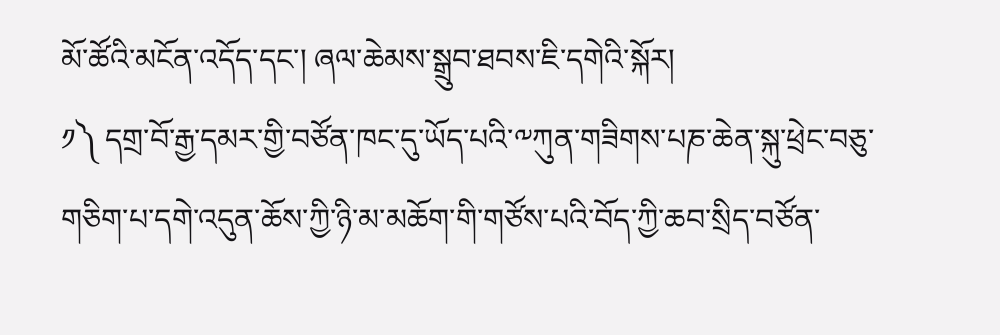མོ་ཚོའི་མངོན་འདོད་དང་། ཞལ་ཆེམས་སྒྲུབ་ཐབས་ཇི་དགེའི་སྐོར།
༡༽ དགྲ་བོ་རྒྱ་དམར་གྱི་བཙོན་ཁང་དུ་ཡོད་པའི་༸ཀུན་གཟིགས་པཎ་ཆེན་སྐུ་ཕྲེང་བཅུ་གཅིག་པ་དགེ་འདུན་ཆོས་ཀྱི་ཉི་མ་མཆོག་གི་གཙོས་པའི་བོད་ཀྱི་ཆབ་སྲིད་བཙོན་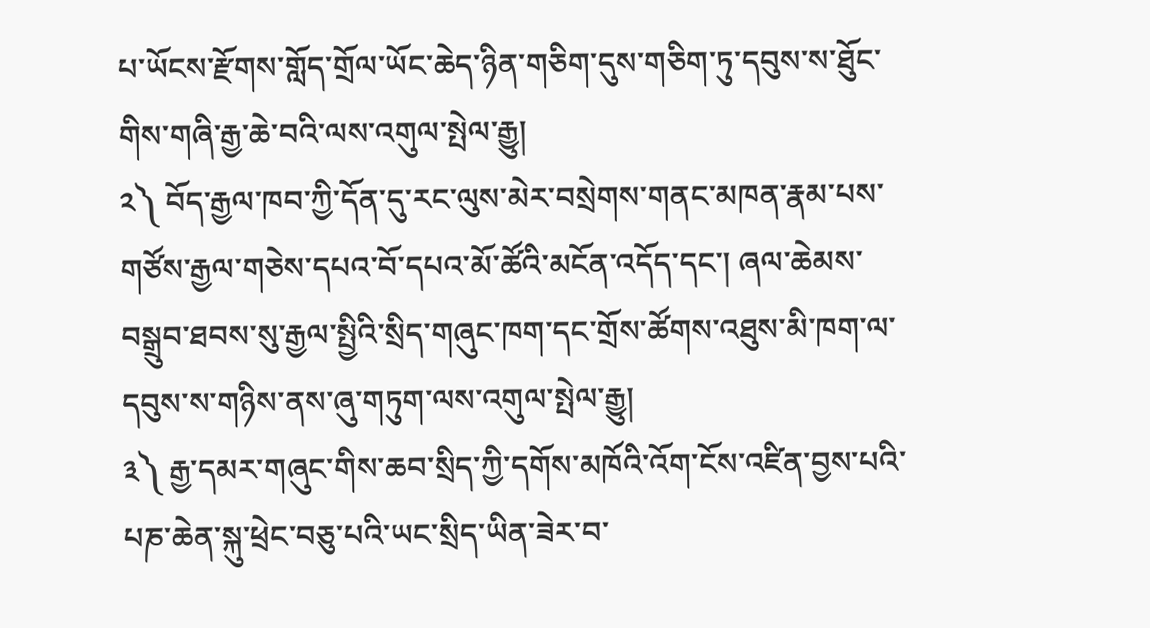པ་ཡོངས་རྫོགས་གློད་གྲོལ་ཡོང་ཆེད་ཉིན་གཅིག་དུས་གཅིག་ཏུ་དབུས་ས་ཐོུང་གིས་གཞི་རྒྱ་ཆེ་བའི་ལས་འགུལ་སྤེལ་རྒྱུ།
༢༽ བོད་རྒྱལ་ཁབ་ཀྱི་དོན་དུ་རང་ལུས་མེར་བསྲེགས་གནང་མཁན་རྣམ་པས་གཙོས་རྒྱལ་གཅེས་དཔའ་བོ་དཔའ་མོ་ཚོའི་མངོན་འདོད་དང་། ཞལ་ཆེམས་བསྒྲུབ་ཐབས་སུ་རྒྱལ་སྤྱིའི་སྲིད་གཞུང་ཁག་དང་གྲོས་ཚོགས་འཐུས་མི་ཁག་ལ་དབུས་ས་གཉིས་ནས་ཞུ་གཏུག་ལས་འགུལ་སྤེལ་རྒྱུ།
༣༽ རྒྱ་དམར་གཞུང་གིས་ཆབ་སྲིད་ཀྱི་དགོས་མཁོའི་འོག་ངོས་འཛིན་བྱས་པའི་པཎ་ཆེན་སྐུ་ཕྲེང་བཅུ་པའི་ཡང་སྲིད་ཡིན་ཟེར་བ་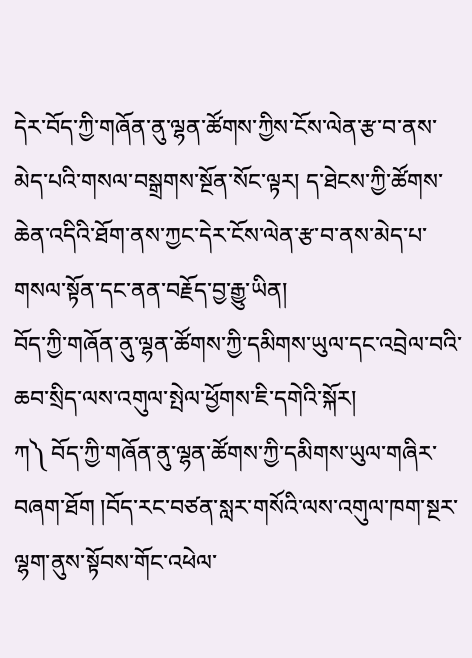དེར་བོད་ཀྱི་གཞོན་ནུ་ལྷན་ཚོགས་ཀྱིས་ངོས་ལེན་རྩ་བ་ནས་མེད་པའི་གསལ་བསྒྲགས་སྔོན་སོང་ལྟར། ད་ཐེངས་ཀྱི་ཚོགས་ཆེན་འདིའི་ཐོག་ནས་ཀྱང་དེར་ངོས་ལེན་རྩ་བ་ནས་མེད་པ་གསལ་སྟོན་དང་ནན་བརྗོད་བྱ་རྒྱུ་ཡིན།
བོད་ཀྱི་གཞོན་ནུ་ལྷན་ཚོགས་ཀྱི་དམིགས་ཡུལ་དང་འབྲེལ་བའི་ཆབ་སྲིད་ལས་འགུལ་སྤེལ་ཕྱོགས་ཇི་དགེའི་སྐོར།
ཀ༽ བོད་ཀྱི་གཞོན་ནུ་ལྷན་ཚོགས་ཀྱི་དམིགས་ཡུལ་གཞིར་བཞག་ཐོག །བོད་རང་བཙན་སླར་གསོའི་ལས་འགུལ་ཁག་སྔར་ལྷག་ནུས་སྟོབས་གོང་འཕེལ་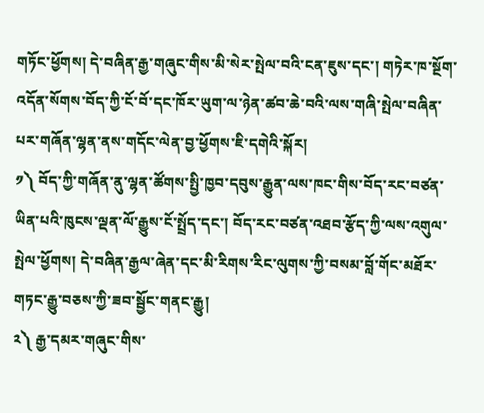གཏོང་ཕྱོགས། དེ་བཞིན་རྒྱ་གཞུང་གིས་མི་སེར་སྤེལ་བའི་ངན་ཇུས་དང་། གཏེར་ཁ་སྔོག་འདོན་སོགས་བོད་ཀྱི་ངོ་བོ་དང་ཁོར་ཡུག་ལ་ཉེན་ཚབ་ཆེ་བའི་ལས་གཞི་སྤེལ་བཞིན་པར་གཞོན་ལྷན་ནས་གདོང་ལེན་བྱ་ཕྱོགས་ཇི་དགེའི་སྐོར།
༡༽ བོད་ཀྱི་གཞོན་ནུ་ལྷན་ཚོགས་སྤྱི་ཁྱབ་དབུས་རྒྱུན་ལས་ཁང་གིས་བོད་རང་བཙན་ཡིན་པའི་ཁུངས་ལྡན་ལོ་རྒྱུས་ངོ་སྤྲོད་དང་། བོད་རང་བཙན་འཐབ་རྩོད་ཀྱི་ལས་འགུལ་སྤེལ་ཕྱོགས། དེ་བཞིན་རྒྱལ་ཞེན་དང་མི་རིགས་རིང་ལུགས་ཀྱི་བསམ་བློ་གོང་མཐོར་གཏང་རྒྱུ་བཅས་ཀྱི་ཟབ་སྦྱོང་གནང་རྒྱུ།
༢༽ རྒྱ་དམར་གཞུང་གིས་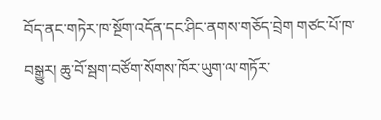བོད་ནང་གཏེར་ཁ་སྔོག་འདོན་དང་ཤིང་ནགས་གཅོད་བྲེག གཙང་པོ་ཁ་བསྒྱུར། ཆུ་བོ་སྦག་བཙོག་སོགས་ཁོར་ཡུག་ལ་གཏོར་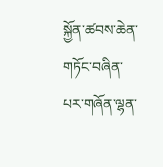སྐྱོན་ཚབས་ཆེན་གཏོང་བཞིན་པར་གཞོན་ལྷན་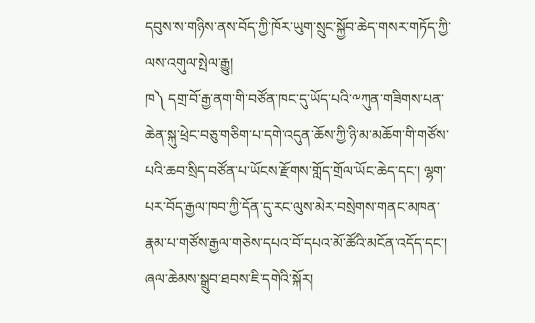དབུས་ས་གཉིས་ནས་བོད་ཀྱི་ཁོར་ཡུག་སྲུང་སྐྱོབ་ཆེད་གསར་གཏོད་ཀྱི་ལས་འགུལ་སྤེལ་རྒྱུ།
ཁ༽ དགྲ་བོ་རྒྱ་ནག་གི་བཙོན་ཁང་དུ་ཡོད་པའི་༸ཀུན་གཟིགས་པན་ཆེན་སྐུ་ཕྲེང་བཅུ་གཅིག་པ་དགེ་འདུན་ཆོས་ཀྱི་ཉི་མ་མཆོག་གི་གཙོས་པའི་ཆབ་སྲིད་བཙོན་པ་ཡོངས་རྫོགས་གློད་གྲོལ་ཡོང་ཆེད་དང་། ལྷག་པར་བོད་རྒྱལ་ཁབ་ཀྱི་དོན་དུ་རང་ལུས་མེར་བསྲེགས་གནང་མཁན་རྣམ་པ་གཙོས་རྒྱལ་གཅེས་དཔའ་བོ་དཔའ་མོ་ཚོའི་མངོན་འདོད་དང་། ཞལ་ཆེམས་སྒྲུབ་ཐབས་ཇི་དགེའི་སྐོར།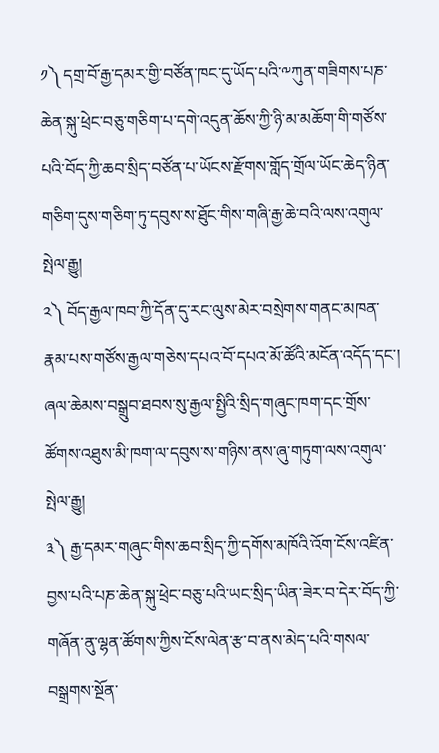༡༽ དགྲ་བོ་རྒྱ་དམར་གྱི་བཙོན་ཁང་དུ་ཡོད་པའི་༸ཀུན་གཟིགས་པཎ་ཆེན་སྐུ་ཕྲེང་བཅུ་གཅིག་པ་དགེ་འདུན་ཆོས་ཀྱི་ཉི་མ་མཆོག་གི་གཙོས་པའི་བོད་ཀྱི་ཆབ་སྲིད་བཙོན་པ་ཡོངས་རྫོགས་གློད་གྲོལ་ཡོང་ཆེད་ཉིན་གཅིག་དུས་གཅིག་ཏུ་དབུས་ས་ཐོུང་གིས་གཞི་རྒྱ་ཆེ་བའི་ལས་འགུལ་སྤེལ་རྒྱུ།
༢༽ བོད་རྒྱལ་ཁབ་ཀྱི་དོན་དུ་རང་ལུས་མེར་བསྲེགས་གནང་མཁན་རྣམ་པས་གཙོས་རྒྱལ་གཅེས་དཔའ་བོ་དཔའ་མོ་ཚོའི་མངོན་འདོད་དང་། ཞལ་ཆེམས་བསྒྲུབ་ཐབས་སུ་རྒྱལ་སྤྱིའི་སྲིད་གཞུང་ཁག་དང་གྲོས་ཚོགས་འཐུས་མི་ཁག་ལ་དབུས་ས་གཉིས་ནས་ཞུ་གཏུག་ལས་འགུལ་སྤེལ་རྒྱུ།
༣༽ རྒྱ་དམར་གཞུང་གིས་ཆབ་སྲིད་ཀྱི་དགོས་མཁོའི་འོག་ངོས་འཛིན་བྱས་པའི་པཎ་ཆེན་སྐུ་ཕྲེང་བཅུ་པའི་ཡང་སྲིད་ཡིན་ཟེར་བ་དེར་བོད་ཀྱི་གཞོན་ནུ་ལྷན་ཚོགས་ཀྱིས་ངོས་ལེན་རྩ་བ་ནས་མེད་པའི་གསལ་བསྒྲགས་སྔོན་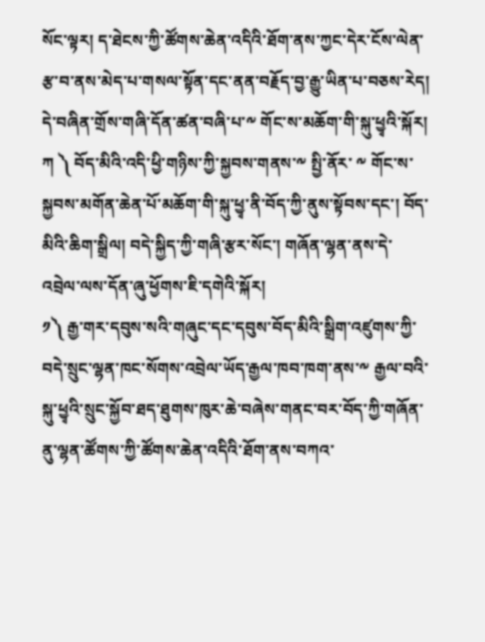སོང་ལྟར། ད་ཐེངས་ཀྱི་ཚོགས་ཆེན་འདིའི་ཐོག་ནས་ཀྱང་དེར་ངོས་ལེན་རྩ་བ་ནས་མེད་པ་གསལ་སྟོན་དང་ནན་བརྗོད་བྱ་རྒྱུ་ཡིན་པ་བཅས་རེད།
དེ་བཞིན་གྲོས་གཞི་དོན་ཚན་བཞི་པ་༸ གོང་ས་མཆོག་གི་སྐུ་ཕྱྭའི་སྐོར།
ཀ ༽ བོད་མིའི་འདི་ཕྱི་གཉིས་ཀྱི་སྐྱབས་གནས་༸ སྤྱི་ནོར་ ༸ གོང་ས་སྐྱབས་མགོན་ཆེན་པོ་མཆོག་གི་སྐུ་ཕྱྭ་ནི་བོད་ཀྱི་ནུས་སྟོབས་དང་། བོད་མིའི་ཆིག་སྒྲིལ། བདེ་སྐྱིད་ཀྱི་གཞི་རྩར་སོང་། གཞོན་ལྷན་ནས་དེ་འབྲེལ་ལས་དོན་ཞུ་ཕྱོགས་ཇི་དགེའི་སྐོར།
༡༽ རྒྱ་གར་དབུས་སའི་གཞུང་དང་དབུས་བོད་མིའི་སྒྲིག་འཛུགས་ཀྱི་བདེ་སྲུང་ལྷན་ཁང་སོགས་འབྲེལ་ཡོད་རྒྱལ་ཁབ་ཁག་ནས་༸ རྒྱལ་བའི་སྐུ་ཕྱྭའི་སྲུང་སྐྱོབ་ཐད་ཐུགས་ཁུར་ཆེ་བཞེས་གནང་བར་བོད་ཀྱི་གཞོན་ནུ་ལྷན་ཚོགས་ཀྱི་ཚོགས་ཆེན་འདིའི་ཐོག་ནས་བཀའ་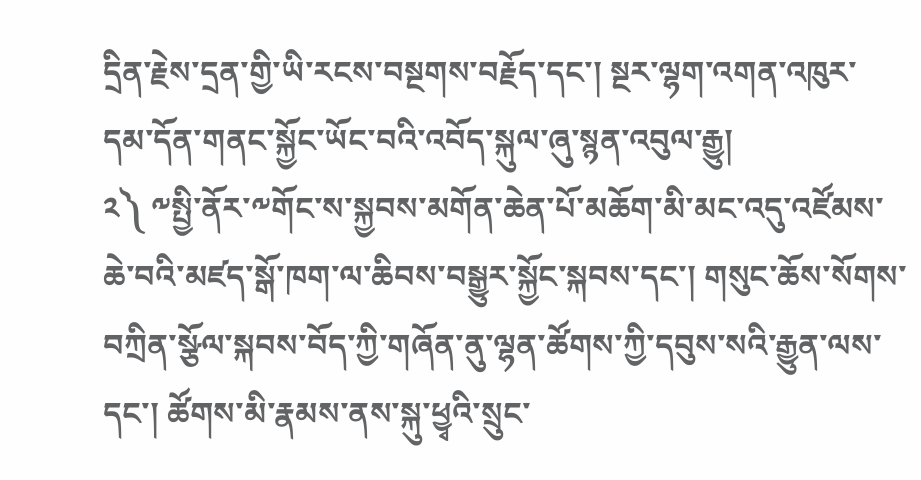དྲིན་རྗེས་དྲན་གྱི་ཡི་རངས་བསྔགས་བརྗོད་དང་། སྔར་ལྷག་འགན་འཁུར་དམ་དོན་གནང་སྐྱོང་ཡོང་བའི་འབོད་སྐུལ་ཞུ་སྙན་འབུལ་རྒྱུ།
༢༽ ༸སྤྱི་ནོར་༸གོང་ས་སྐྱབས་མགོན་ཆེན་པོ་མཆོག་མི་མང་འདུ་འཛོམས་ཆེ་བའི་མཛད་སྒོ་ཁག་ལ་ཆིབས་བསྒྱུར་སྐྱོང་སྐབས་དང་། གསུང་ཆོས་སོགས་བཀྲིན་སྩོལ་སྐབས་བོད་ཀྱི་གཞོན་ནུ་ལྷན་ཚོགས་ཀྱི་དབུས་སའི་རྒྱུན་ལས་དང་། ཚོགས་མི་རྣམས་ནས་སྐུ་ཕྱྭའི་སྲུང་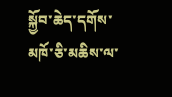སྐྱོབ་ཆེད་དགོས་མཁོ་ཅི་མཆིས་ལ་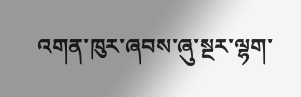འགན་ཁུར་ཞབས་ཞུ་སྔར་ལྷག་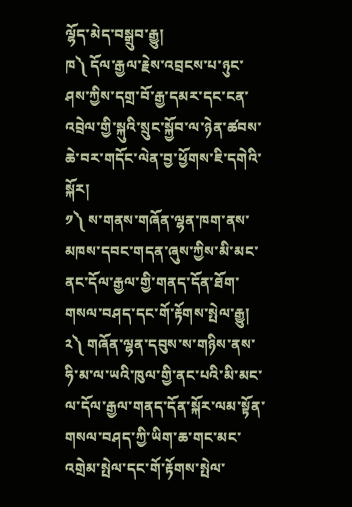ལྷོད་མེད་བསྒྲུབ་རྒྱུ།
ཁ༽ དོལ་རྒྱལ་རྗེས་འབྲངས་པ་ཉུང་ཤས་ཀྱིས་དགྲ་བོ་རྒྱ་དམར་དང་ངན་འབྲེལ་གྱི་སྐུའི་སྲུང་སྐྱོབ་ལ་ཉེན་ཚབས་ཆེ་བར་གདོང་ལེན་བྱ་ཕྱོགས་ཇི་དགེའི་སྐོར།
༡༽ ས་གནས་གཞོན་ལྷན་ཁག་ནས་མཁས་དབང་གདན་ཞུས་ཀྱིས་མི་མང་ནང་དོལ་རྒྱལ་གྱི་གནད་དོན་ཐོག་གསལ་བཤད་དང་གོ་རྟོགས་སྤེལ་རྒྱུ།
༢༽ གཞོན་ལྷན་དབུས་ས་གཉིས་ནས་ཧི་མ་ལ་ཡའི་ཁུལ་གྱི་ནང་པའི་མི་མང་ལ་དོལ་རྒྱལ་གནད་དོན་སྐོར་ལམ་སྟོན་གསལ་བཤད་ཀྱི་ཡིག་ཆ་གང་མང་འགྲེམ་སྤེལ་དང་གོ་རྟོགས་སྤེལ་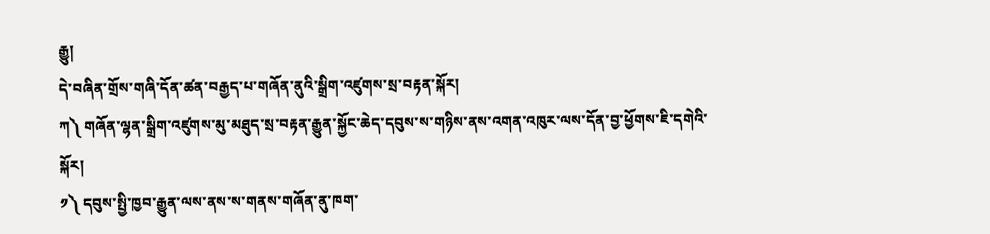རྒྱུ།
དེ་བཞིན་གྲོས་གཞི་དོན་ཚན་བརྒྱད་པ་གཞོན་ནུའི་སྒྲིག་འཛུགས་སྲ་བརྟན་སྐོར།
ཀ༽ གཞོན་ལྷན་སྒྲིག་འཛུགས་མུ་མཐུད་སྲ་བརྟན་རྒྱུན་སྐྱོང་ཆེད་དབུས་ས་གཉིས་ནས་འགན་འཁུར་ལས་དོན་བྱ་ཕྱོགས་ཇི་དགེའི་སྐོར།
༡༽ དབུས་སྤྱི་ཁྱབ་རྒྱུན་ལས་ནས་ས་གནས་གཞོན་ནུ་ཁག་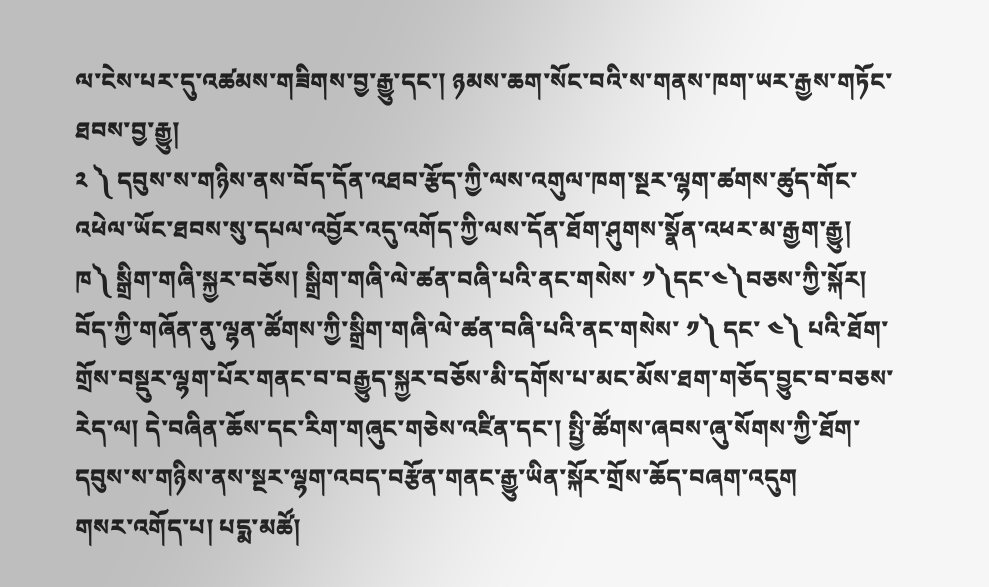ལ་ངེས་པར་དུ་འཚམས་གཟིགས་བྱ་རྒྱུ་དང་། ཉམས་ཆག་སོང་བའི་ས་གནས་ཁག་ཡར་རྒྱས་གཏོང་ཐབས་བྱ་རྒྱུ།
༢ ༽ དབུས་ས་གཉིས་ནས་བོད་དོན་འཐབ་རྩོད་ཀྱི་ལས་འགུལ་ཁག་སྔར་ལྷག་ཚགས་ཚུད་གོང་འཕེལ་ཡོང་ཐབས་སུ་དཔལ་འབྱོར་འདུ་འགོད་ཀྱི་ལས་དོན་ཐོག་ཤུགས་སྣོན་འཕར་མ་རྒྱག་རྒྱུ།
ཁ༽ སྒྲིག་གཞི་སྐྱར་བཅོས། སྒྲིག་གཞི་ལེ་ཚན་བཞི་པའི་ནང་གསེས་ ༡༽དང་༤༽བཅས་ཀྱི་སྐོར།
བོད་ཀྱི་གཞོན་ནུ་ལྷན་ཚོགས་ཀྱི་སྒྲིག་གཞི་ལེ་ཚན་བཞི་པའི་ནང་གསེས་ ༡༽ དང་ ༤༽ པའི་ཐོག་གྲོས་བསྡུར་ལྷག་པོར་གནང་བ་བརྒྱུད་སྐྱར་བཅོས་མི་དགོས་པ་མང་མོས་ཐག་གཅོད་བྱུང་བ་བཅས་རེད་ལ། དེ་བཞིན་ཆོས་དང་རིག་གཞུང་གཅེས་འཛིན་དང་། སྤྱི་ཚོགས་ཞབས་ཞུ་སོགས་ཀྱི་ཐོག་དབུས་ས་གཉིས་ནས་སྔར་ལྷག་འབད་བརྩོན་གནང་རྒྱུ་ཡིན་སྐོར་གྲོས་ཆོད་བཞག་འདུག
གསར་འགོད་པ། པདྨ་མཚོ།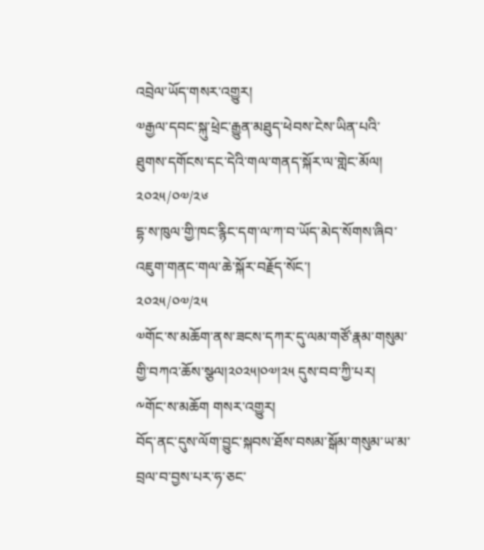འབྲེལ་ཡོད་གསར་འགྱུར།
༧རྒྱལ་དབང་སྐུ་ཕྲེང་རྒྱུན་མཐུད་ཕེབས་ངེས་ཡིན་པའི་ཐུགས་དགོངས་དང་དེའི་གལ་གནད་སྐོར་ལ་གླེང་མོལ།
༢༠༢༥/༠༧/༢༦
དྷ་ས་ཁུལ་གྱི་ཁང་རྙིང་དག་ལ་ཀ་བ་ཡོད་མེད་སོགས་ཞིབ་འཇུག་གནང་གལ་ཆེ་སྐོར་བརྗོད་སོང་།
༢༠༢༥/༠༧/༢༥
༧གོང་ས་མཆོག་ནས་ཟངས་དཀར་དུ་ལམ་གཙོ་རྣམ་གསུམ་གྱི་བཀའ་ཆོས་སྩལ།༢༠༢༥།༠༧།༢༥ དུས་བབ་ཀྱི་པར།
༸གོང་ས་མཆོག གསར་འགྱུར།
བོད་ནང་དུས་ལོག་བྱུང་སྐབས་ཐོས་བསམ་སྒོམ་གསུམ་ཡ་མ་བྲལ་བ་བྱས་པར་ཧ་ཅང་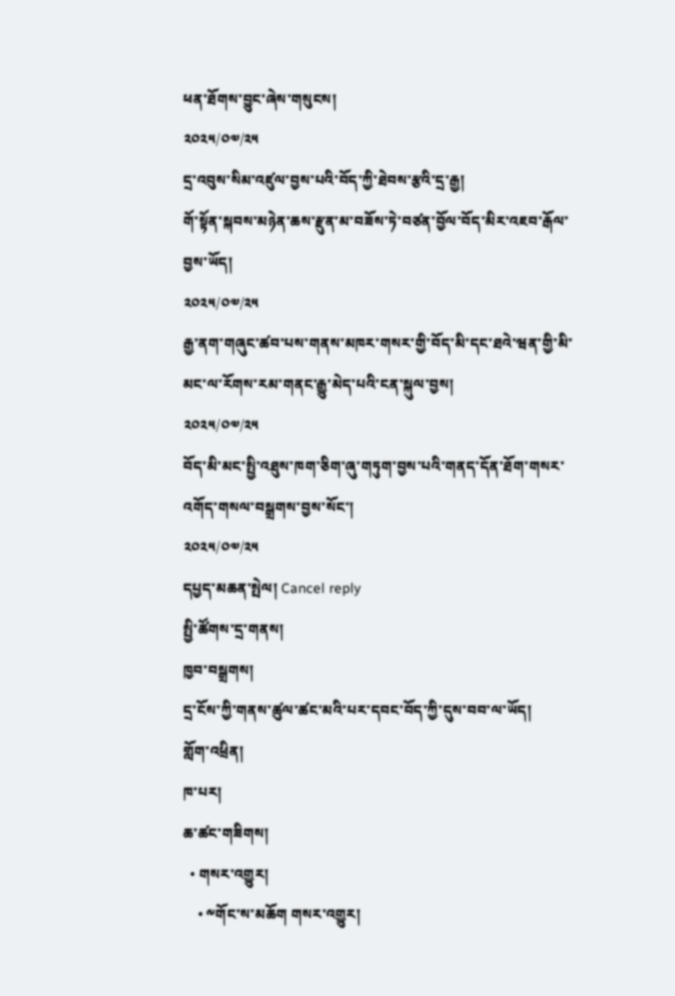ཕན་ཐོགས་བྱུང་ཞེས་གསུངས།
༢༠༢༥/༠༧/༢༥
དྲ་འབུས་སིམ་འཛུལ་བྱས་པའི་བོད་ཀྱི་ཐེབས་རྩའི་དྲ་རྒྱ།
གོ་སྟོན་སྐབས་མཉེན་ཆས་རྫུན་མ་བཟོས་ཏེ་བཙན་བྱོལ་བོད་མིར་འཇབ་རྒོལ་བྱས་ཡོད།
༢༠༢༥/༠༧/༢༥
རྒྱ་ནག་གཞུང་ཚབ་པས་གནས་མཁར་གསར་གྱི་བོད་མི་དང་ཐའེ་ཝན་གྱི་མི་མང་ལ་རོགས་རམ་གནང་རྒྱུ་མེད་པའི་ངན་སྐུལ་བྱས།
༢༠༢༥/༠༧/༢༥
བོད་མི་མང་སྤྱི་འཐུས་ཁག་ཅིག་ཞུ་གཏུག་བྱས་པའི་གནད་དོན་ཐོག་གསར་འགོད་གསལ་བསྒྲགས་བྱས་སོང་།
༢༠༢༥/༠༧/༢༥
དཔྱད་མཆན་སྤེལ། Cancel reply
སྤྱི་ཚོགས་དྲ་གནས།
ཁྱབ་བསྒྲགས།
དྲ་ངོས་ཀྱི་གནས་ཚུལ་ཚང་མའི་པར་དབང་བོད་ཀྱི་དུས་བབ་ལ་ཡོད།
གློག་འཕྲིན།
ཁ་པར།
ཆ་ཚང་གཟིགས།
  • གསར་འགྱུར།
    • ༸གོང་ས་མཆོག གསར་འགྱུར།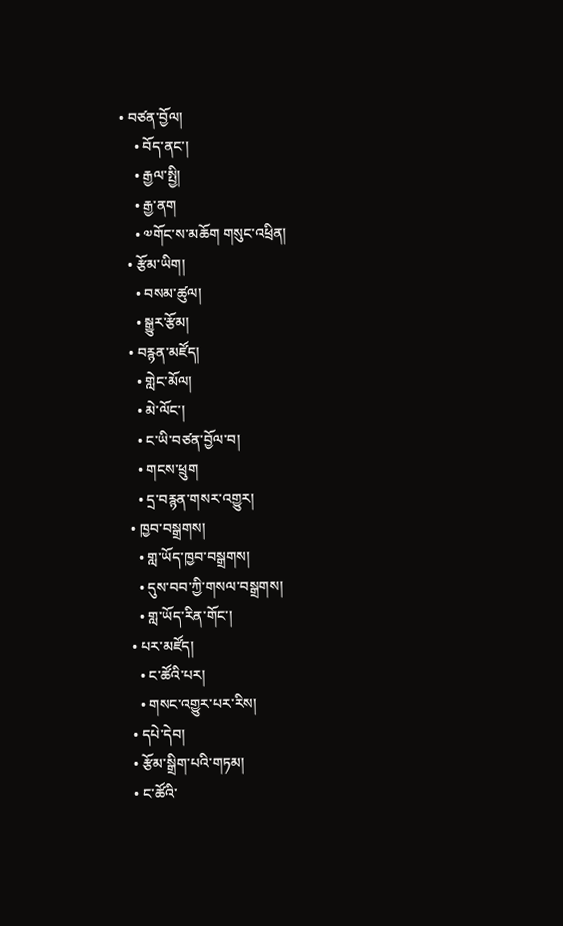• བཙན་བྱོལ།
    • བོད་ནང་།
    • རྒྱལ་སྤྱི།
    • རྒྱ་ནག
    • ༧གོང་ས་མཆོག གསུང་འཕྲིན།
  • རྩོམ་ཡིག།
    • བསམ་ཚུལ།
    • སྒྱུར་རྩོམ།
  • བརྙན་མཛོད།
    • གླེང་མོལ།
    • མེ་ལོང་།
    • ང་ཡི་བཙན་བྱོལ་བ།
    • གངས་ཕྲུག
    • དྲ་བརྙན་གསར་འགྱུར།
  • ཁྱབ་བསྒྲགས།
    • གླ་ཡོད་ཁྱབ་བསྒྲགས།
    • དུས་བབ་ཀྱི་གསལ་བསྒྲགས།
    • གླ་ཡོད་རིན་གོང་།
  • པར་མཛོད།
    • ང་ཚོའི་པར།
    • གསང་འགྱུར་པར་རིས།
  • དཔེ་དེབ།
  • རྩོམ་སྒྲིག་པའི་གཏམ།
  • ང་ཚོའི་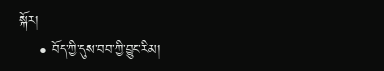སྐོར།
    • བོད་ཀྱི་དུས་བབ་ཀྱི་བྱུང་རིམ།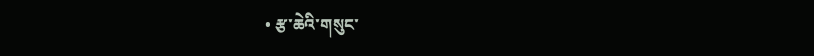• རྩ་ཆེའི་གསུང་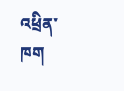འཕྲིན་ཁག